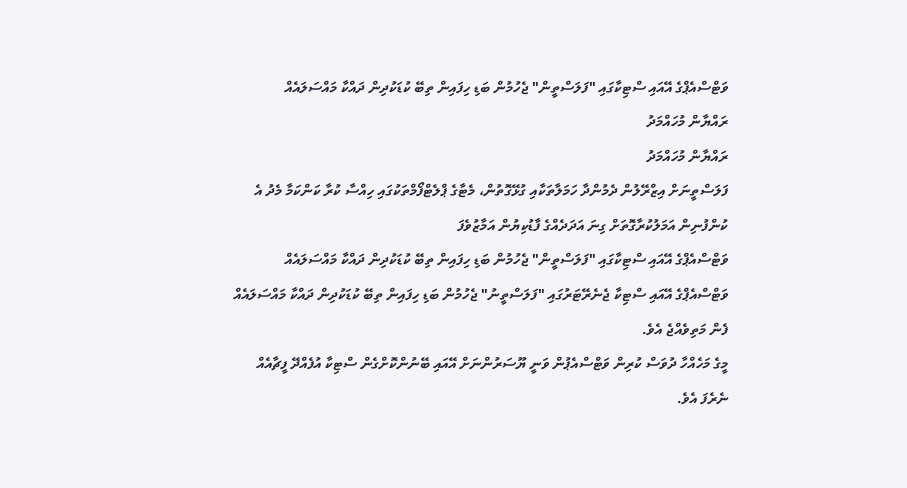ވަޓްސްއެޕްގެ އޭއައި ސްޓިކާގައި "ފަލަސްތީން" ޖެހުމުން ބަޑި ހިފައިން ތިބޭ ކުޑަކުދިން ދައްކާ މައްސަލައެއް
ރައްޔާން މުހައްމަދު
ރައްޔާން މުހައްމަދު
ފަލަސްތީނަށް އިޒްރޭލުން ދެމުންދާ ހަމަލާތަކާއި ގުޅޭގޮތުން، މެޓާގެ ޕްލެޓްފޯމްތަކުގައި ހިއްސާ ކުރާ ކަންކަމާ މެދު އެ ކުންފުނިން އަމަލުކުރާގޮތަށް ގިނަ އަދަދެއްގެ ފާޑުކިޔުން އަމާޒުވެފަ
ވަޓްސްއެޕްގެ އޭއައި ސްޓިކާގައި "ފަލަސްތީން" ޖެހުމުން ބަޑި ހިފައިން ތިބޭ ކުޑަކުދިން ދައްކާ މައްސަލައެއް
ވަޓްސްއެޕްގެ އޭއައި ސްޓިކާ ޖެނެރޭޓަރުގައި "ފަލަސްތީނު" ޖެހުމުން ބަޑި ހިފައިން ތިބޭ ކުޑަކުދިން ދައްކާ މައްސަލައެއް ފެން މަތިވެއްޖެ އެވެ.
މީގެ މަހެއްހާ ދުވަސް ކުރިން ވަޓްސްއެޕުން ވަނީ ޔޫސަރުންނަށް އޭއައި ބޭނުންކޮށްގެން ސްޓިކާ އުފެއްދޭ ފީޗާއެއް ނެރެފަ އެވެ.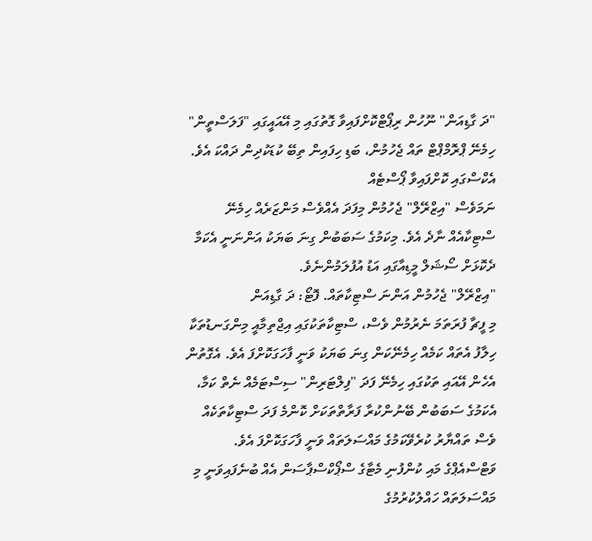"ދަ ގާޑިއަން" ނޫހުން ރިޕޯޓްކޮށްފައިވާ ގޮތުގައި މި އޭއައީގައި "ފަލަސްތީން" ހިމެނޭ ޕްރޮމްޕްޓް ތައް ޖެހުމުން، ބަޑި ހިފައިން ތިބޭ ކުޑަކުދިން ދައްކަ އެވެ.
އެކްސްގައި ކޮށްފައިވާ ޕޯސްޓެއް
ނަމަވެސް "އިޒްރޭލް" ޖެހުމުން މިފަދަ އެއްވެސް މަންޒަރެއް ހިމެނޭ ސްޓިކާއެއް ނާދެ އެވެ. މިކަމުގެ ސަބަބުން ގިނަ ބަޔަކު އަންނަނީ އެކަމާ ދެކޮޅަށް ސޯޝަލް މީޑިއާގައި އަޑު އުފުލަމުންނެވެ.
"އިޒްރޭލް" ޖެހުމުން އަންނަ ސްޓިކާތައް. ފޮޓޯ: ދަ ގާޑިއަން
މި ފީޗާ ފުރަތަމަ ނެރުމުން ވެސް، ސްޓިކާތަކުގައި އިޖްތިމާއީ މިންގަނޑުތަކާ ހިލާފު އެތައް ކަމެއް ހިމެނޭކަން ގިނަ ބަޔަކު ވަނީ ފާހަގަކޮށްފަ އެވެ. އެގޮތުން އެހެން އޭއައި ތަކުގައި ހިމެނޭ ފަދަ "ފިލްޓަރިން" ސިސްޓަމެއް ނެތް ކަމާ، އެކަމުގެ ސަބަބުން ބޭނުންކުރާ ފަރާތްތަކަށް ކޮންމެ ފަދަ ސްޓިކާތަކެއް ވެސް ތައްޔާރު ކުރެވޭކަމުގެ މައްސަލަތައް ވަނީ ފާހަގަކޮށްފަ އެވެ.
ވަޓްސްއެޕްގެ މައި ކުންފުނި މެޓާގެ ސްޕޯކްސްޕާސަން އެއް ބުނެފައިވަނީ މި މައްސަލަތައް ހައްލުކުރުމުގެ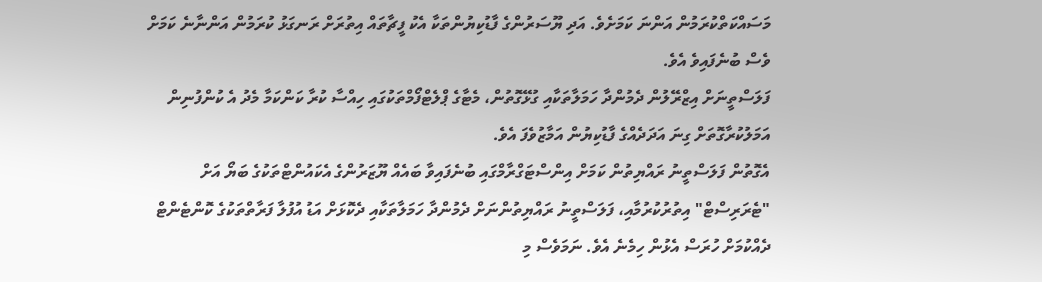މަސައްކަތްކުރަމުން އަންނަ ކަމަށެވެ. އަދި ޔޫސަރުންގެ ފާޑުކިޔުންތަކާ އެކު ފީޗާތައް އިތުރަށް ރަނގަޅު ކުރަމުން އަންނާނެ ކަމަށް ވެސް ބުނެފައިވެ އެވެ.
ފަލަސްތީނަށް އިޒްރޭލުން ދެމުންދާ ހަމަލާތަކާއި ގުޅޭގޮތުން، މެޓާގެ ޕްލެޓްފޯމްތަކުގައި ހިއްސާ ކުރާ ކަންކަމާ މެދު އެ ކުންފުނިން އަމަލުކުރާގޮތަށް ގިނަ އަދަދެއްގެ ފާޑުކިޔުން އަމާޒުވެފަ އެވެ.
އެގޮތުން ފަލަސްތީނު ރައްޔިތުން ކަމަށް އިންސްޓަގްރާމްގައި ބުނެފައިވާ ބައެއް ޔޫޒަރުންގެ އެކައުންޓްތަކުގެ ބަޔޯ އަށް "ޓެރަރިސްޓް" އިތުރުކުރުމާއި، ފަލަސްތީނު ރައްޔިތުންނަށް ދެމުންދާ ހަމަލާތަކާއި ދެކޮޅަށް އަޑު އުފުލާ ފަރާތްތަކުގެ ކޮންޓެންޓް ދެއްކުމަށް ހުރަސް އެޅުން ހިމެނެ އެވެ. ނަމަވެސް މި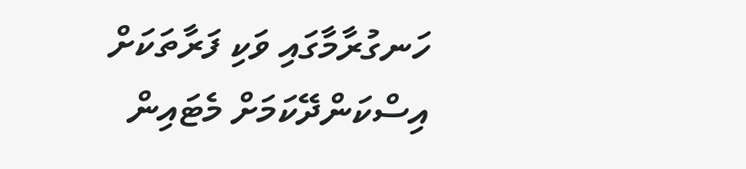ހަނގުރާމާގައި ވަކި ފަރާތަކަށް އިސްކަންދޭކަމަށް މެޓައިން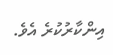އިންކާރުކުރެ އެވެ.